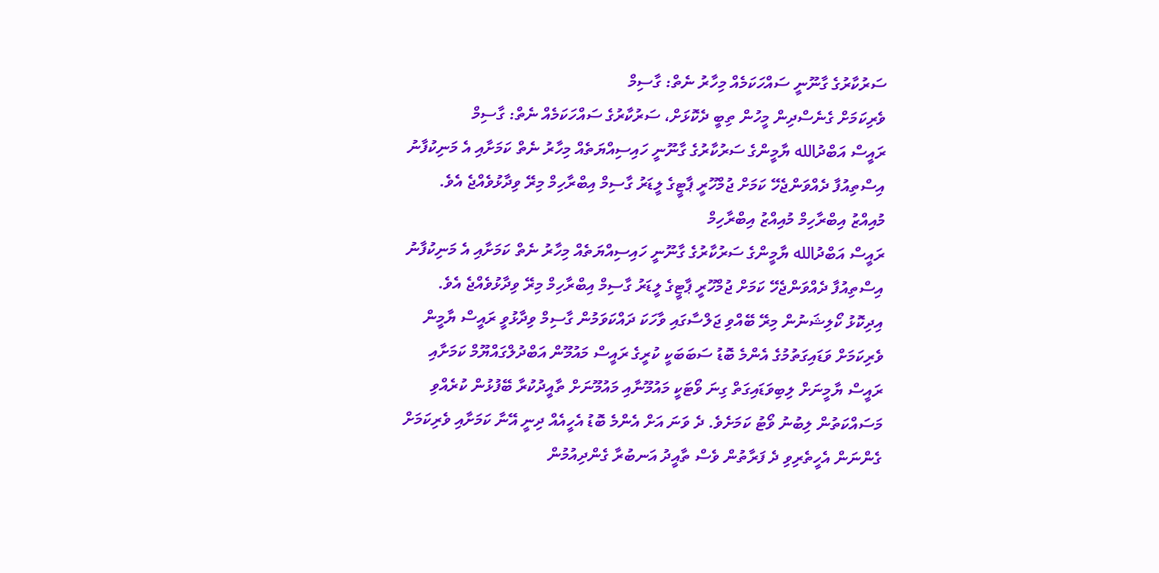ސަރުކާރުގެ ގާނޫނީ ސައްހަކަމެއް މިހާރު ނެތް: ގާސިމް
ވެރިކަމަށް ގެނެސްދިން މީހުން ތިބީ ދެކޮޅަށް، ސަރުކާރުގެ ސައްހަކަމެއް ނެތް: ގާސިމް
ރައީސް އަބްދުالله ޔާމީންގެ ސަރުކާރުގެ ގާނޫނީ ހައިސިއްޔަތެއް މިހާރު ނެތް ކަމަށާއި އެ މަނިކުފާނު އިސްތިއުފާ ދެއްވަންޖެހޭ ކަމަށް ޖުމްހޫރީ ޕާޓީގެ ލީޑަރު ގާސިމް އިބްރާހިމް މިރޭ ވިދާޅުވެއްޖެ އެވެ.
މުއިއްޒު އިބްރާހިމް މުއިއްޒު އިބްރާހިމް
ރައީސް އަބްދުالله ޔާމީންގެ ސަރުކާރުގެ ގާނޫނީ ހައިސިއްޔަތެއް މިހާރު ނެތް ކަމަށާއި އެ މަނިކުފާނު އިސްތިއުފާ ދެއްވަންޖެހޭ ކަމަށް ޖުމްހޫރީ ޕާޓީގެ ލީޑަރު ގާސިމް އިބްރާހިމް މިރޭ ވިދާޅުވެއްޖެ އެވެ.
އިދިކޮޅު ކޯލިޝަނުން މިރޭ ބޭއްވި ޖަލްސާގައި ވާހަކަ ދައްކަވަމުން ގާސިމް ވިދާޅުވީ ރައީސް ޔާމީން ވެރިކަމަށް ވަޑައިގަތުމުގެ އެންމެ ބޮޑު ސަބަބަކީ ކުރީގެ ރައީސް މައުމޫން އަބްދުލްގައްޔޫމް ކަމަށާއި ރައީސް ޔާމީނަށް ލިބިވަޑައިގަތް ގިނަ ވޯޓަކީ މައުމޫނާއި މައުމޫނަށް ތާއީދުކުރާ ބޭފުޅުން ކުރެއްވި މަސައްކަތުން ލިބުނު ވޯޓު ކަމަށެވެ. ދެ ވަނަ އަށް އެންމެ ބޮޑު އެހީއެއް ދިނީ އޭނާ ކަމަށާއި ވެރިކަމަށް ގެންނަން އެހީތެރިވި ދެ ފަރާތުން ވެސް ތާއީދު އަނބުރާ ގެންދިއުމުން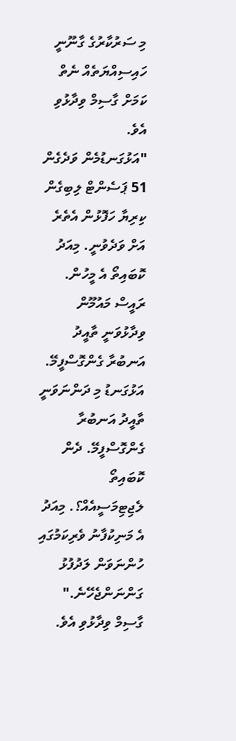މި ސަރުކާރުގެ ގާނޫނީ ހައިސިއްޔަތެއް ނެތް ކަމަށް ގާސިމް ވިދާޅުވި އެވެ.
"އަޅުގަނޑުމެން ވަދެގެން 51 ޕަސެންޓް ލިބިގެން ކިރިޔާ ހަފޮޅުން އެތެރެ އަށް ވަދެވުނީ. މިއަދު ކޮބައިތޯ އެ މީހުން. ރައީސް މައުމޫން ވިދާޅުވަނީ ތާއީދު އަނބުރާ ގެންގޮސްފީމޭ. އަޅުގަނޑު މި ދަންނަވަނީ ތާއީދު އަނބުރާ ގެންގޮސްފީމޭ. ދެން ކޮބައިތޯ ލެޖިޓިމަސީއެއް؟. މިއަދު އެ މަނިކުފާނު ވެރިކަމުގައި ހުންނަވަން ލަދުފުޅު ގަންނަންޖެހޭނެ." ގާސިމް ވިދާޅުވި އެވެ.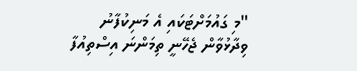"މި ގައުމަށްޓަކައި އެ މަނިކުފާނު ވިދާޅުވާން ޖެހޭނީ ތިމަންނަ އިސްތިއުފާ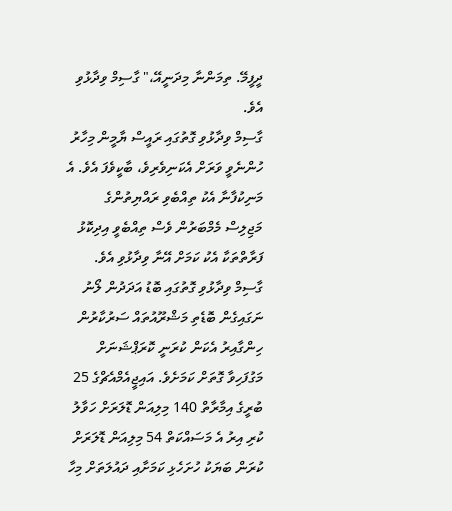ދީފީމޭ. ތިމަންނާ މިދަނީއޭ،" ގާސިމް ވިދާޅުވި އެވެ.
ގާސިމް ވިދާޅުވި ގޮތުގައި ރައީސް ޔާމީން މިހާރު ހުންނެވީ ވަރަށް އެކަނިވެރިވެ، ބާކީވެފަ އެވެ. އެ މަނިކުފާނާ އެކު ތިއްބެވި ރައްޔިތުންގެ މަޖިލިސް މެމްބަރުން ވެސް ތިއްބެވީ އިދިކޮޅު ފަރާތްތަކާ އެކު ކަމަށް އޭނާ ވިދާޅުވި އެވެ.
ގާސިމް ވިދާޅުވި ގޮތުގައި ބޮޑު އަދަދުން ލޯނު ނަގައިގެން ބޮޑެތި މަޝްރޫއުތައް ސަރުކާރުން ހިންގާއިރު އެކަން ކުރަނީ ކޮރަޕްޝަނަށް މަގުފަހިވާ ގޮތަށް ކަމަށެވެ. އައިޖީއެމްއެޗްގެ 25 ބުރީގެ އިމާރާތް 140 މިލިއަން ޑޮލަރަށް ހަވާލު ކުރި އިރު އެ މަސައްކަތް 54 މިލިއަން ޑޮލަރަށް ކުރަން ބަޔަކު ހުށަހެޅި ކަމަށާއި ދައުލަތަށް މިހާ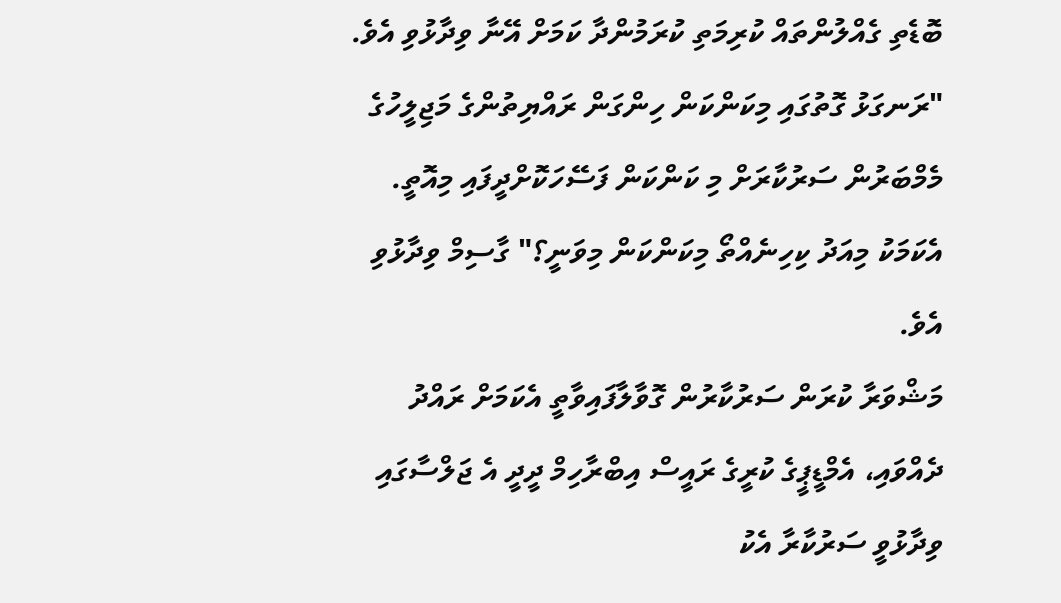ބޮޑެތި ގެއްލުންތައް ކުރިމަތި ކުރަމުންދާ ކަމަށް އޭނާ ވިދާޅުވި އެވެ.
"ރަނގަޅު ގޮތުގައި މިކަންކަން ހިންގަން ރައްޔިތުންގެ މަޖިލީހުގެ މެމްބަރުން ސަރުކާރަށް މި ކަންކަން ފަސޭހަކޮށްދީފައި މިއޮތީ. އެކަމަކު މިއަދު ކިހިނެއްތޯ މިކަންކަން މިވަނީ؟" ގާސިމް ވިދާޅުވި އެވެ.
މަޝްވަރާ ކުރަން ސަރުކާރުން ގޮވާލާފައިވާތީ އެކަމަށް ރައްދު ދެއްވައި، އެމްޑީޕީގެ ކުރީގެ ރައީސް އިބްރާހިމް ދީދީ އެ ޖަލްސާގައި ވިދާޅުވީ ސަރުކާރާ އެކު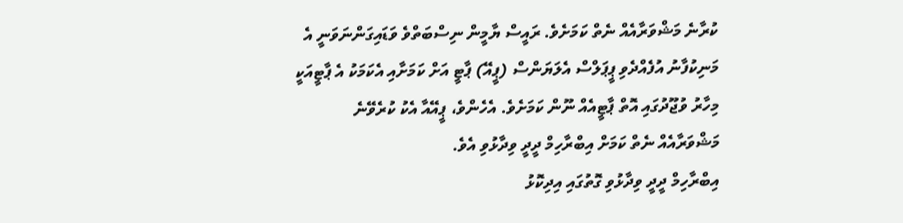ކުރާނެ މަޝްވަރާއެއް ނެތް ކަމަށެވެ. ރައީސް ޔާމީން ނިސްބަތްވެ ވަޑައިގަންނަވަނީ އެ މަނިކުފާނު އުފެއްދެވި ޕީޕަލްސް އެލަޔަންސް (ޕީއޭ) ޕާޓީ އަށް ކަމަށާއި އެކަމަކު އެ ޕާޓީއަކީ މިހާރު ވުޖޫދުގައި އޮތް ޕާޓީއެއް ނޫން ކަމަށެވެ. އެހެންވެ، ޕީއޭއާ އެކު ކުރެވޭނެ މަޝްވަރާއެއް ނެތް ކަމަށް އިބްރާހިމް ދީދީ ވިދާޅުވި އެވެ.
އިބްރާހިމް ދީދީ ވިދާޅުވި ގޮތުގައި އިދިކޮޅު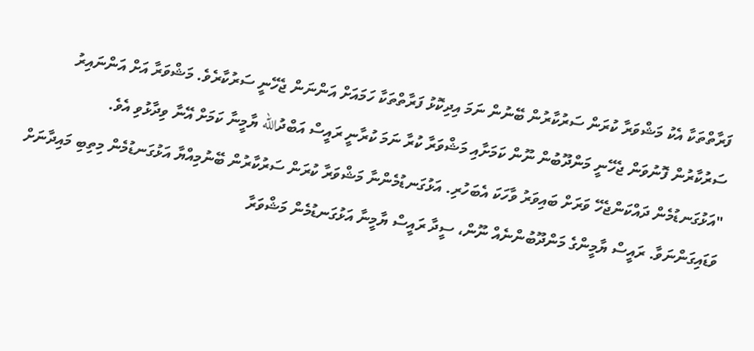ފަރާތްތަކާ އެކު މަޝްވަރާ ކުރަން ސަރުކާރުން ބޭނުން ނަމަ އިދިކޮޅު ފަރާތްތަކާ ހަމައަށް އަންނަން ޖެހޭނީ ސަރުކާރެވެ. މަޝްވަރާ އަށް އަންނައިރު ސަރުކާރުން ފޮނުވަން ޖެހޭނީ މަންދޫބުން ނޫން ކަމަށާއި މަޝްވަރާ ކުރާ ނަމަ ކުރާނީ ރައީސް އަބްދުالله ޔާމީނާ ކަމަށް އޭނާ ވިދާޅުވި އެވެ.
"އަޅުގަނޑުމެން ދައްކަންޖެހޭ ވަރަށް ބައިވަރު ވާހަކަ އެބަހުރި. އަޅުގަނޑުމެންނާ މަޝްވަރާ ކުރަން ސަރުކާރުން ބޭނުމިއްޔާ އަޅުގަނޑުމެން މިތިބި މައިދާނަށް ވަޑައިގަންނަވާ. ރައީސް ޔާމީންގެ މަންދޫބުންނެއް ނޫން، ސީދާ ރައީސް ޔާމީނާ އަޅުގަނޑުމެން މަޝްވަރާ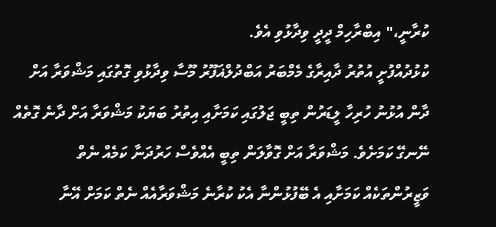ކުރާނީ،" އިބްރާހިމް ދީދީ ވިދާޅުވި އެވެ.
ކުޅުދުއްފުށީ އުތުރު ދާއިރާގެ މެމްބަރު އަބްދުލްޣަފޫރު މޫސާ ވިދާޅުވި ގޮތުގައި މަޝްވަރާ އަށް ދާން އުޅުނު ހުރިހާ ލީޑަރުން ތިބީ ޖަލުގައި ކަމަށާއި އިތުރު ބަޔަކު މަޝްވަރާ އަށް ދާނެ ގޮތެއް ނޭނގޭ ކަމަށެވެ. މަޝްވަރާ އަށް ގޮވާލަން ތިބީ އެއްވެސް ހަރުދަނާ ކަމެއް ނެތް ވަޒީރުންތަކެއް ކަމަށާއި އެ ބޭފުޅުންނާ އެކު ކުރާނެ މަޝްވަރާއެއް ނެތް ކަމަށް އޭނާ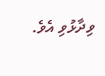ވިދާޅުވި އެވެ.